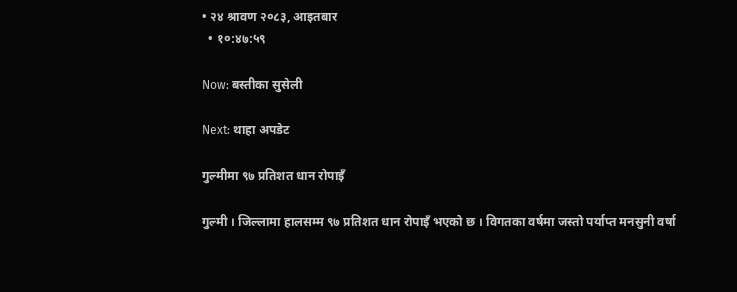• २४ श्रावण २०८३, आइतबार
  • १०:४७:५९

Now: बस्तीका सुसेली

Next: थाहा अपडेट

गुल्मीमा ९७ प्रतिशत धान रोपाइँ

गुल्मी । जिल्लामा हालसम्म ९७ प्रतिशत धान रोपाइँ भएको छ । विगतका वर्षमा जस्तो पर्याप्त मनसुनी वर्षा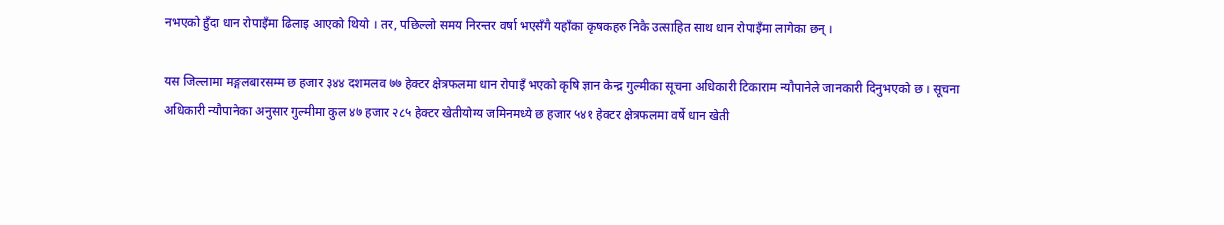नभएको हुँदा धान रोपाइँमा ढिलाइ आएको थियो । तर, पछिल्लो समय निरन्तर वर्षा भएसँगै यहाँका कृषकहरु निकै उत्साहित साथ धान रोपाइँमा लागेका छन् ।

यस जिल्लामा मङ्गलबारसम्म छ हजार ३४४ दशमलव ७७ हेक्टर क्षेत्रफलमा धान रोपाइँ भएको कृषि ज्ञान केन्द्र गुल्मीका सूचना अधिकारी टिकाराम न्यौपानेले जानकारी दिनुभएको छ । सूचना अधिकारी न्यौपानेका अनुसार गुल्मीमा कुल ४७ हजार २८५ हेक्टर खेतीयोग्य जमिनमध्ये छ हजार ५४१ हेक्टर क्षेत्रफलमा वर्षे धान खेती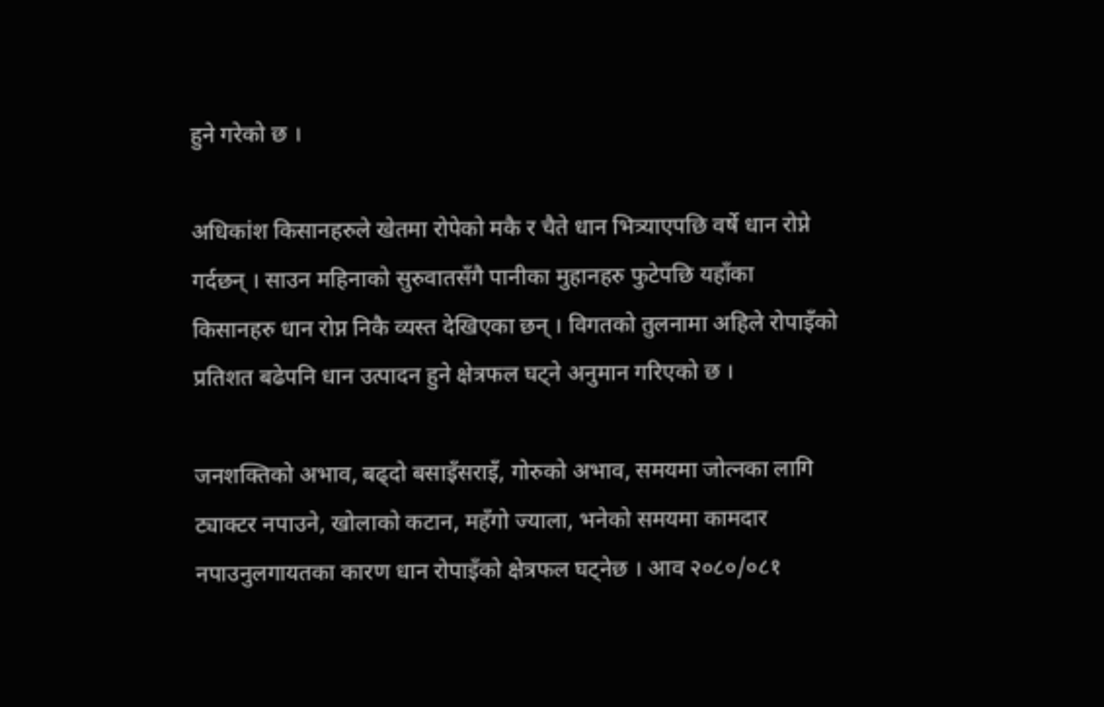हुने गरेको छ ।

अधिकांश किसानहरुले खेतमा रोपेको मकै र चैते धान भित्र्याएपछि वर्षे धान रोप्ने गर्दछन् । साउन महिनाको सुरुवातसँगै पानीका मुहानहरु फुटेपछि यहाँका किसानहरु धान रोप्न निकै व्यस्त देखिएका छन् । विगतको तुलनामा अहिले रोपाइँको प्रतिशत बढेपनि धान उत्पादन हुने क्षेत्रफल घट्ने अनुमान गरिएको छ ।

जनशक्तिको अभाव, बढ्दो बसाइँसराइँ, गोरुको अभाव, समयमा जोत्नका लागि ट्याक्टर नपाउने, खोलाको कटान, महँगो ज्याला, भनेको समयमा कामदार नपाउनुलगायतका कारण धान रोपाइँको क्षेत्रफल घट्नेछ । आव २०८०/०८१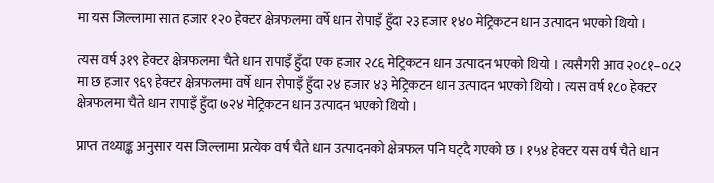मा यस जिल्लामा सात हजार १२० हेक्टर क्षेत्रफलमा वर्षे धान रोपाइँ हुँदा २३ हजार १४० मेट्रिकटन धान उत्पादन भएको थियो ।

त्यस वर्ष ३१९ हेक्टर क्षेत्रफलमा चैते धान रापाइँ हुँदा एक हजार २८६ मेट्रिकटन धान उत्पादन भएको थियो । त्यसैगरी आव २०८१–०८२ मा छ हजार ९६९ हेक्टर क्षेत्रफलमा वर्षे धान रोपाइँ हुँदा २४ हजार ४३ मेट्रिकटन धान उत्पादन भएको थियो । त्यस वर्ष १८० हेक्टर क्षेत्रफलमा चैते धान रापाइँ हुँदा ७२४ मेट्रिकटन धान उत्पादन भएको थियो ।

प्राप्त तथ्याङ्क अनुसार यस जिल्लामा प्रत्येक वर्ष चैते धान उत्पादनको क्षेत्रफल पनि घट्दै गएको छ । १५४ हेक्टर यस वर्ष चैते धान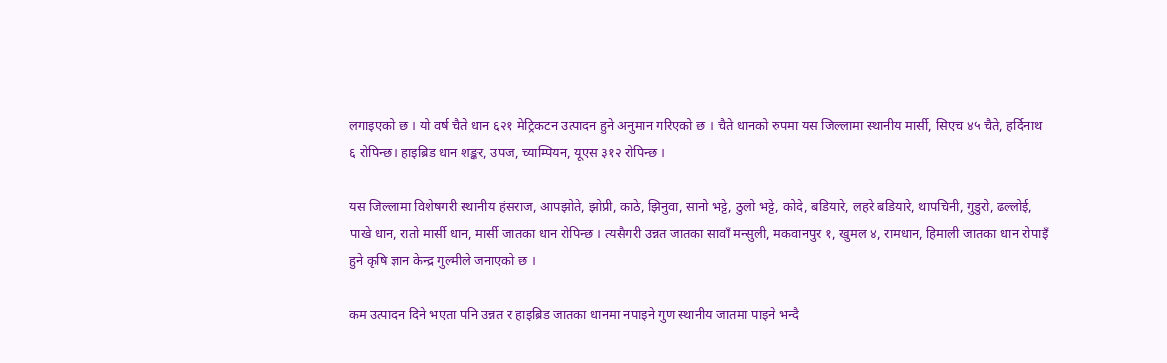लगाइएको छ । यो वर्ष चैते धान ६२१ मेट्रिकटन उत्पादन हुने अनुमान गरिएको छ । चैते धानको रुपमा यस जिल्लामा स्थानीय मार्सी, सिएच ४५ चैते, हर्दिनाथ ६ रोपिन्छ। हाइब्रिड धान शङ्कर, उपज, च्याम्पियन, यूएस ३१२ रोपिन्छ ।

यस जिल्लामा विशेषगरी स्थानीय हंसराज, आपझोते, झोप्री, काठे, झिनुवा, सानो भट्टे, ठुलो भट्टे, कोदे, बडियारे, लहरे बडियारे, थापचिनी, गुडुरो, ढल्लोई, पाखे धान, रातो मार्सी धान, मार्सी जातका धान रोपिन्छ । त्यसैगरी उन्नत जातका सावाँ मन्सुली, मकवानपुर १, खुमल ४, रामधान, हिमाली जातका धान रोपाइँ हुने कृषि ज्ञान केन्द्र गुल्मीले जनाएको छ ।

कम उत्पादन दिने भएता पनि उन्नत र हाइब्रिड जातका धानमा नपाइने गुण स्थानीय जातमा पाइने भन्दै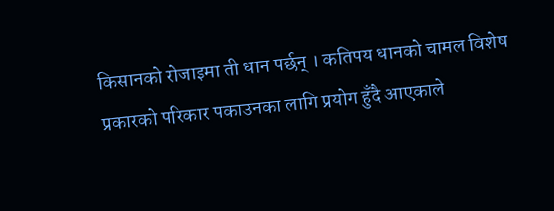किसानको रोजाइमा ती धान पर्छन् । कतिपय धानको चामल विशेष प्रकारको परिकार पकाउनका लागि प्रयोग हुँदै आएकाले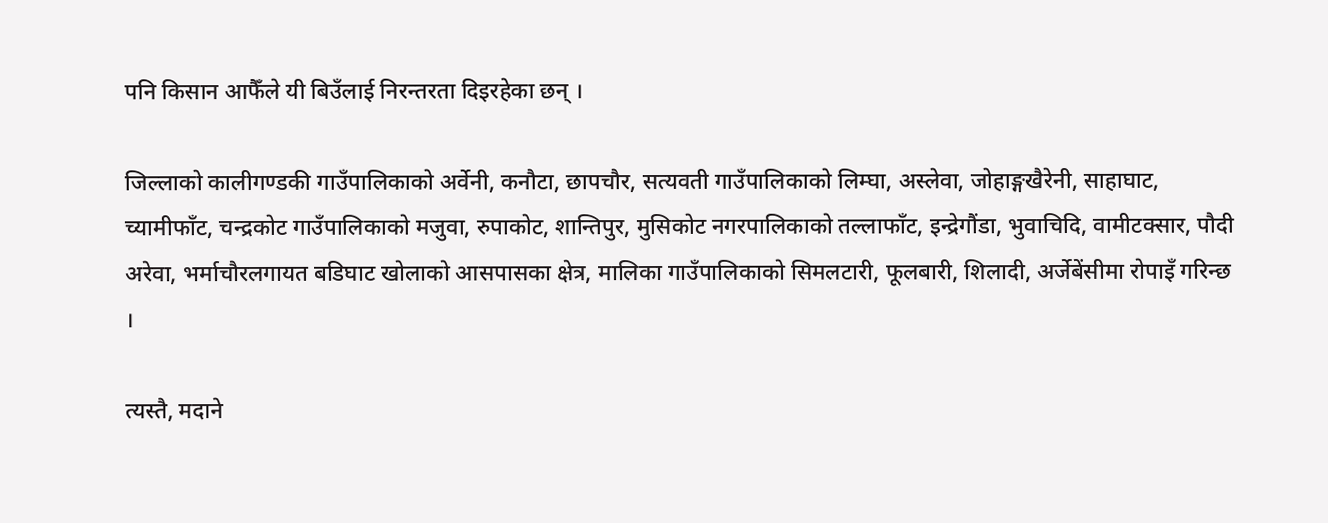पनि किसान आफैँले यी बिउँलाई निरन्तरता दिइरहेका छन् ।

जिल्लाको कालीगण्डकी गाउँपालिकाको अर्वेनी, कनौटा, छापचौर, सत्यवती गाउँपालिकाको लिम्घा, अस्लेवा, जोहाङ्गखैरेनी, साहाघाट, च्यामीफाँट, चन्द्रकोट गाउँपालिकाको मजुवा, रुपाकोट, शान्तिपुर, मुसिकोट नगरपालिकाको तल्लाफाँट, इन्द्रेगौंडा, भुवाचिदि, वामीटक्सार, पौदी अरेवा, भर्माचौरलगायत बडिघाट खोलाको आसपासका क्षेत्र, मालिका गाउँपालिकाको सिमलटारी, फूलबारी, शिलादी, अर्जेबेंसीमा रोपाइँ गरिन्छ ।

त्यस्तै, मदाने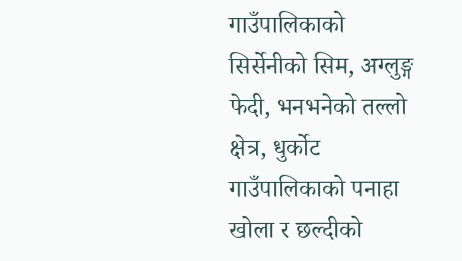गाउँपालिकाको सिर्सेनीको सिम, अग्लुङ्ग फेदी, भनभनेको तल्लो क्षेत्र, धुर्कोट गाउँपालिकाको पनाहा खोला र छल्दीको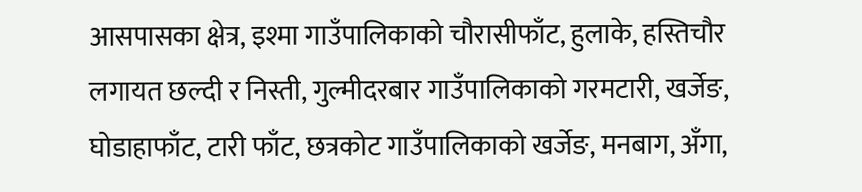आसपासका क्षेत्र, इश्मा गाउँपालिकाको चौरासीफाँट, हुलाके, हस्तिचौर लगायत छल्दी र निस्ती, गुल्मीदरबार गाउँपालिकाको गरमटारी, खर्जेङ, घोडाहाफाँट, टारी फाँट, छत्रकोट गाउँपालिकाको खर्जेङ, मनबाग, अँगा,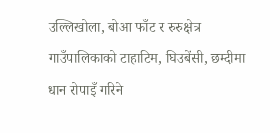उल्लिखोला, बोआ फाँट र रुरुक्षेत्र गाउँपालिकाको टाहाटिम, घिउबेंसी, छम्दीमा धान रोपाइँ गरिने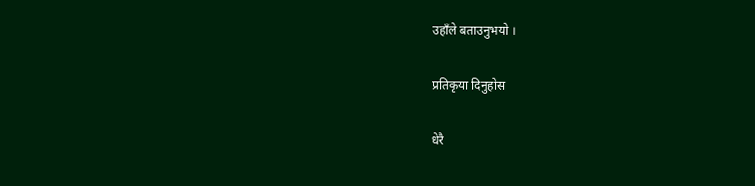उहाँले बताउनुभयो ।

प्रतिकृया दिनुहोस

धेरै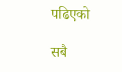पढिएको

सबै